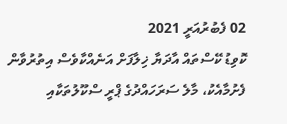02 ފެބުރުއަރީ 2021
ކޮވިޑު ކޭސްތައް އާދަޔާ ޚިލާފަށް އަނެއްކާވެސް އިތުރުވާން ފެށުމާއެކު، މާލެ ސަރަހައްދުގެ ޕްރީ ސްކޫލުތަކާއި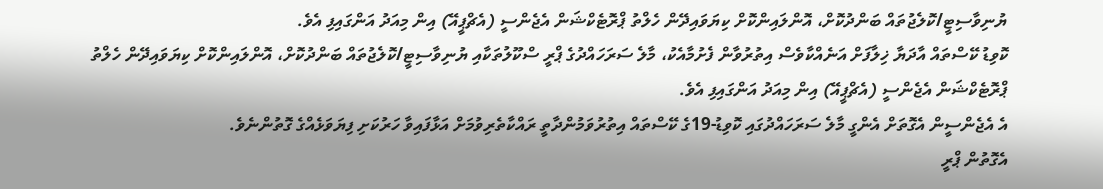ޔުނިވާސިޓީ/ކޮލެޖުތައް ބަންދުކޮށް، އޮންލައިންކޮށް ކިޔަވައިދޭން ހެލްތު ޕްރޮޓެކްޝަން އެޖެންސީ (އެޗްޕީއޭ) އިން މިއަދު އަންގައިފި އެވެ.
ކޮވިޑު ކޭސްތައް އާދަޔާ ޚިލާފަށް އަނެއްކާވެސް އިތުރުވާން ފެށުމާއެކު، މާލެ ސަރަހައްދުގެ ޕްރީ ސްކޫލުތަކާއި ޔުނިވާސިޓީ/ކޮލެޖުތައް ބަންދުކޮށް، އޮންލައިންކޮށް ކިޔަވައިދޭން ހެލްތު ޕްރޮޓެކްޝަން އެޖެންސީ (އެޗްޕީއޭ) އިން މިއަދު އަންގައިފި އެވެ.
އެ އެޖެންސީން އެގޮތަށް އެންގީ މާލެ ސަރަހައްދުގައި ކޮވިޑު-19ގެ ކޭސްތައް އިތުރުވަމުންދާތީ ރައްކާތެރިވުމަށް އަޅާފައިވާ ހަރުކަށި ފިޔަވަޅެއްގެ ގޮތުންނެވެ.
އެގޮތުން ޕްރީ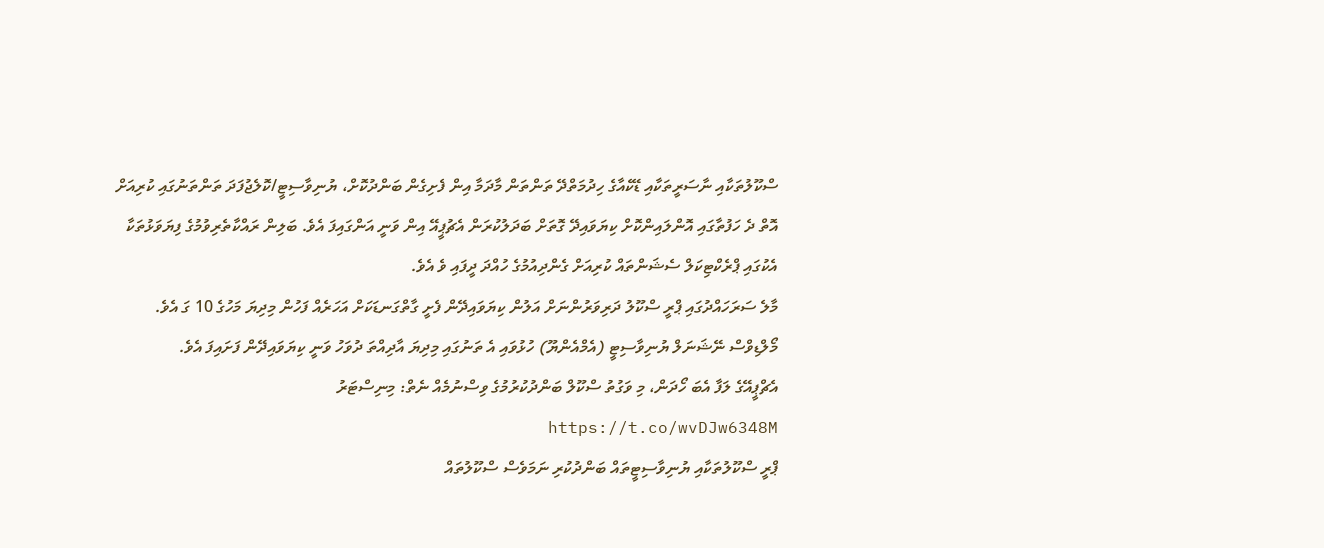ސްކޫލުތަކާއި ނާސަރީތަކާއި ޑޭކެއާގެ ހިދުމަތްދޭ ތަންތަން މާދަމާ އިން ފެށިގެން ބަންދުކޮށް، ޔުނިވާސިޓީ/ކޮލެޖުފަދަ ތަންތަނުގައި ކުރިއަށް އޮތް ދެ ހަފުތާގައި އޮންލައިންކޮށް ކިޔަވައިދޭ ގޮތަށް ބަދަލުކުރަން އެޗުޕީއޭ އިން ވަނީ އަންގައިފަ އެވެ. ބަލިން ރައްކާތެރިވުމުގެ ފިޔަވަޅުތަކާ އެކުގައި ޕްރެކްޓިކަލް ސެޝަންތައް ކުރިއަށް ގެންދިއުމުގެ ހުއްދަ ދީފައި ވެ އެވެ.
މާލެ ސަރަހައްދުގައި ޕްރީ ސްކޫލު ދަރިވަރުންނަށް އަލުން ކިޔަވައިދޭން ފެށީ ގާތްގަނޑަކަށް އަހަރެއް ފަހުން މިދިޔަ މަހުގެ 10 ގަ އެވެ. މޯލްޑިވްސް ނޭޝަނަލް ޔުނިވާސިޓީ (އެމްއެންޔޫ) ހުޅުވައި އެ ތަނުގައި މިދިޔަ އާދިއްތަ ދުވަހު ވަނީ ކިޔަވައިދޭން ފަށައިފަ އެވެ.
އެޗްޕީއޭގެ ލަފާ އެބަ ހޯދަން، މި ވަގުތު ސްކޫލް ބަންދުކުރުމުގެ ވިސްނުމެއް ނެތް: މިނިސްޓަރު https://t.co/wvDJw6348M
ޕްރީ ސްކޫލުތަކާއި ޔުނިވާސިޓީތައް ބަންދުކުރި ނަމަވެސް ސްކޫލުތައް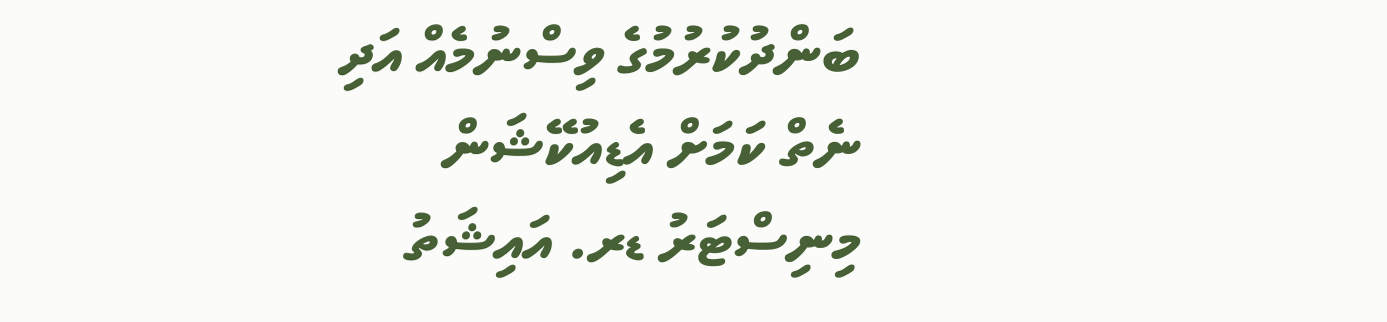ބަންދުކުރުމުގެ ވިސްނުމެއް އަދި ނެތް ކަމަށް އެޑިއުކޭޝަން މިނިސްޓަރު ޑރ. އައިޝަތު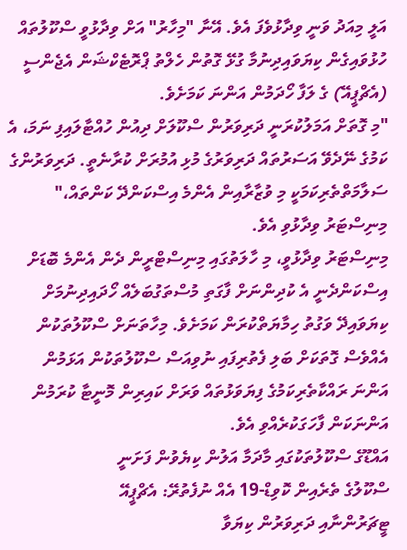އަލީ މިއަދު ވަނީ ވިދާޅުވެފަ އެވެ. އޭނާ "މިހާރު" އަށް ވިދާޅުވީ ސްކޫލުތައް ހުޅުވައިގެން ކިޔަވައިދިނުމާ ގުޅޭ ގޮތުން ހެލްތު ޕްރޮޓެކްޝަން އެޖެންސީ (އެޗްޕީއޭ) ގެ ލަފާ ހޯދަމުން އަންނަ ކަމަށެވެ.
"މި ގޮތަށް އަމަލުކުރަނީ ދަރިވަރުން ސްކޫލަށް ދިއުން ހުއްޓާލައިފި ނަމަ، އެ ކަމުގެ ނޭދެވޭ އަސަރުތައް ދަރިވަރުގެ މުޅި އުމުރަށް ކުރާނެތީ. ދަރިވަރުންގެ ސަލާމަތްތެރިކަމަކީ މި ވުޒާރާއިން އެންމެ އިސްކަންދޭ ކަންތައް،" މިނިސްޓަރު ވިދާޅުވި އެވެ.
މިނިސްޓަރު ވިދާޅުވީ، މި ހާލަތުގައި މިނިސްޓްރީން ދެން އެންމެ ބޮޑަށް އިސްކަންދެނީ އެ ކުދިންނަށް ފާގަތި މުސްތަގުބަލެއް ހޯދައިދިނުމަށް ކިޔަވައިދޭ ވަގުތު ހިމާޔަތްކުރަން ކަމަށެވެ. މިހާތަނަށް ސްކޫލުތަކުން އެއްވެސް ގޮތަކަށް ބަލި ފެތުރިފައި ނުވިއަސް ސްކޫލުތަކުން އަޅަމުން އަންނަ ރައްކާތެރިކަމުގެ ފިޔަވަޅުތައް ވަރަށް ކައިރިން މޮނީޓާ ކުރަމުން އަންނަކަން ފާހަގަކުރެއްވި އެވެ.
އައްޑޫގެ ސްކޫލުތަކުގައި މާދަމާ އަލުން ކިޔެވުން ފަށަނީ
ސްކޫލުގެ ތެރެއިން ކޮވިޑް-19 އެއް ނުފެތުރޭ: އެޗްޕީއޭ
ޓީޗަރުންނާއި ދަރިވަރުން ކިޔަވާ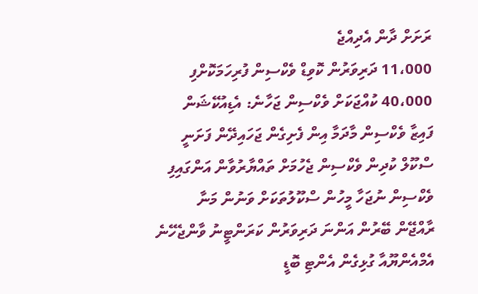ރަށަށް ދާން އެދިއްޖެ
11،000 ދަރިވަރުން ކޮވިޑް ވެކްސިން ފުރިހަމަކޮށްފި
40،000 ކުއްޖަކަށް ވެކްސިން ޖަހާނެ: އެޑިއުކޭޝަން
ފައިޒާ ވެކްސިން މާދަމާ އިން ފެށިގެން ޖަހައިދޭން ފަށަނީ
ސްކޫލް ކުދިން ވެކްސިން ޖެހުމަށް ތައްޔާރުވާން އަންގައިފި
ވެކްސިން ނުޖަހާ މީހުން ސްކޫލުތަކަށް ވަނުން މަނާ
ރާއްޖޭން ބޭރުން އަންނަ ދަރިވަރުން ކަރަންޓީނު ވާންޖެހޭނެ
އެމްއެންޔޫއާ ގުޅިގެން އެންޓި ބޮޑީ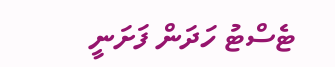ޓެސްޓު ހަދަން ފަށަނީ